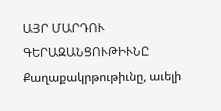ԱՅՐ ՄԱՐԴՈՒ ԳԵՐԱԶԱՆՑՈՒԹԻՒՆԸ
Քաղաքակրթութիւնը, աւելի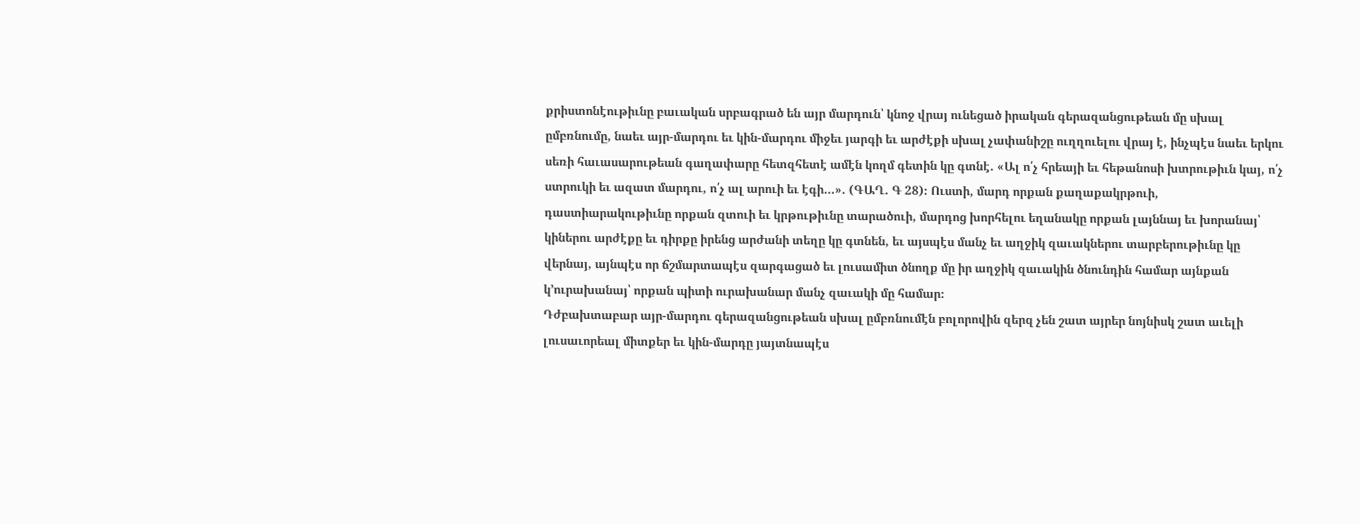քրիստոնէութիւնը բաւական սրբագրած են այր մարդուն՝ կնոջ վրայ ունեցած իրական գերազանցութեան մը սխալ ըմբռնումը, նաեւ այր-մարդու եւ կին-մարդու միջեւ յարգի եւ արժէքի սխալ չափանիշը ուղղուելու վրայ է, ինչպէս նաեւ երկու սեռի հաւասարութեան գաղափարը հետզհետէ ամէն կողմ գետին կը գտնէ. «Ալ ո՛չ հրեայի եւ հեթանոսի խտրութիւն կայ, ո՛չ ստրուկի եւ ազատ մարդու, ո՛չ ալ արուի եւ էգի…». (ԳԱՂ. Գ 28)։ Ուստի, մարդ որքան քաղաքակրթուի, դաստիարակութիւնը որքան զտուի եւ կրթութիւնը տարածուի, մարդոց խորհելու եղանակը որքան լայննայ եւ խորանայ՝ կիներու արժէքը եւ դիրքը իրենց արժանի տեղը կը գտնեն, եւ այսպէս մանչ եւ աղջիկ զաւակներու տարբերութիւնը կը վերնայ, այնպէս որ ճշմարտապէս զարգացած եւ լուսամիտ ծնողք մը իր աղջիկ զաւակին ծնունդին համար այնքան կ՚ուրախանայ՝ որքան պիտի ուրախանար մանչ զաւակի մը համար։
Դժբախտաբար այր-մարդու գերազանցութեան սխալ ըմբռնումէն բոլորովին զերզ չեն շատ այրեր նոյնիսկ շատ աւելի լուսաւորեալ միտքեր եւ կին-մարդը յայտնապէս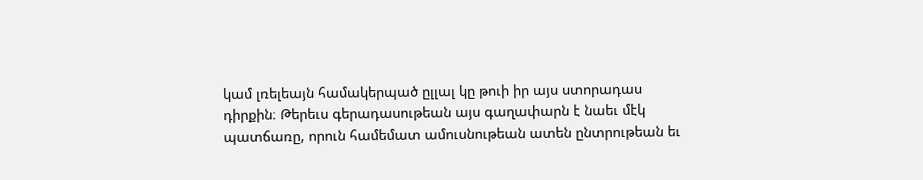կամ լռելեայն համակերպած ըլլալ կը թուի իր այս ստորադաս դիրքին։ Թերեւս գերադասութեան այս գաղափարն է նաեւ մէկ պատճառը, որուն համեմատ ամուսնութեան ատեն ընտրութեան եւ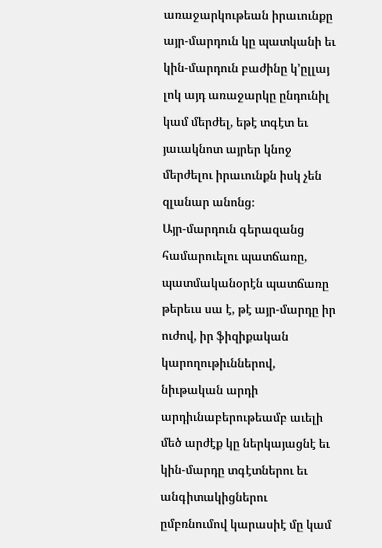առաջարկութեան իրաւունքը այր-մարդուն կը պատկանի եւ կին-մարդուն բաժինը կ՚ըլլայ լոկ այդ առաջարկը ընդունիլ կամ մերժել, եթէ տգէտ եւ յաւակնոտ այրեր կնոջ մերժելու իրաւունքն իսկ չեն զլանար անոնց։
Այր-մարդուն գերազանց համարուելու պատճառը, պատմականօրէն պատճառը թերեւս սա է, թէ այր-մարդը իր ուժով, իր ֆիզիքական կարողութիւններով, նիւթական արդի արդիւնաբերութեամբ աւելի մեծ արժէք կը ներկայացնէ եւ կին-մարդը տգէտներու եւ անգիտակիցներու ըմբռնումով կարասիէ մը կամ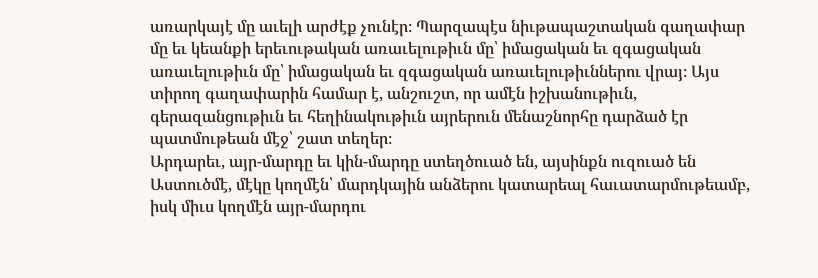առարկայէ մը աւելի արժէք չունէր։ Պարզապէս նիւթապաշտական գաղափար մը եւ կեանքի երեւութական առաւելութիւն մը՝ իմացական եւ զգացական առաւելութիւն մը՝ իմացական եւ զգացական առաւելութիւններու վրայ։ Այս տիրող գաղափարին համար է, անշուշտ, որ ամէն իշխանութիւն, գերազանցութիւն եւ հեղինակութիւն այրերուն մենաշնորհը դարձած էր պատմութեան մէջ՝ շատ տեղեր։
Արդարեւ, այր-մարդը եւ կին-մարդը ստեղծուած են, այսինքն ուզուած են Աստուծմէ, մէկը կողմէն՝ մարդկային անձերու կատարեալ հաւատարմութեամբ, իսկ միւս կողմէն այր-մարդու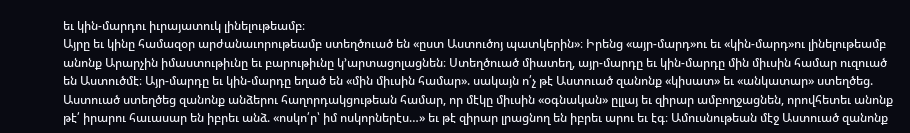եւ կին-մարդու իւրայատուկ լինելութեամբ։
Այրը եւ կինը համազօր արժանաւորութեամբ ստեղծուած են «ըստ Աստուծոյ պատկերին»։ Իրենց «այր-մարդ»ու եւ «կին-մարդ»ու լինելութեամբ անոնք Արարչին իմաստութիւնը եւ բարութիւնը կ՚արտացոլացնեն։ Ստեղծուած միատեղ, այր-մարդը եւ կին-մարդը մին միւսին համար ուզուած են Աստուծմէ։ Այր-մարդը եւ կին-մարդը եղած են «մին միւսին համար». սակայն ո՛չ թէ Աստուած զանոնք «կիսատ» եւ «անկատար» ստեղծեց. Աստուած ստեղծեց զանոնք անձերու հաղորդակցութեան համար, որ մէկը միւսին «օգնական» ըլլայ եւ զիրար ամբողջացնեն, որովհետեւ անոնք թէ՛ իրարու հաւասար են իբրեւ անձ. «ոսկո՛ր՝ իմ ոսկորներէս…» եւ թէ զիրար լրացնող են իբրեւ արու եւ էգ։ Ամուսնութեան մէջ Աստուած զանոնք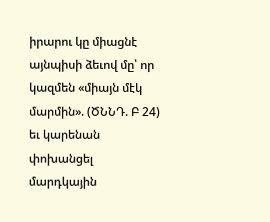իրարու կը միացնէ այնպիսի ձեւով մը՝ որ կազմեն «միայն մէկ մարմին». (ԾՆՆԴ. Բ 24) եւ կարենան փոխանցել մարդկային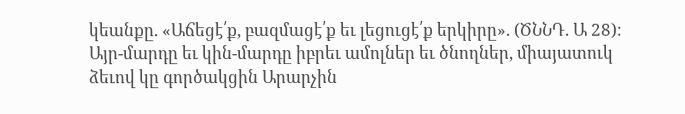կեանքը. «Աճեցէ՛ք, բազմացէ՛ք եւ լեցուցէ՛ք երկիրը». (ԾՆՆԴ. Ա 28)։
Այր-մարդը եւ կին-մարդը իբրեւ ամոլներ եւ ծնողներ, միայատուկ ձեւով կը գործակցին Արարչին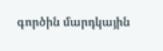գործին մարդկային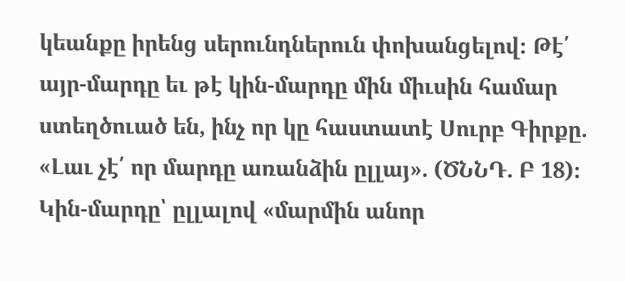կեանքը իրենց սերունդներուն փոխանցելով։ Թէ՛ այր-մարդը եւ թէ կին-մարդը մին միւսին համար ստեղծուած են, ինչ որ կը հաստատէ Սուրբ Գիրքը. «Լաւ չէ՛ որ մարդը առանձին ըլլայ». (ԾՆՆԴ. Բ 18)։ Կին-մարդը՝ ըլլալով «մարմին անոր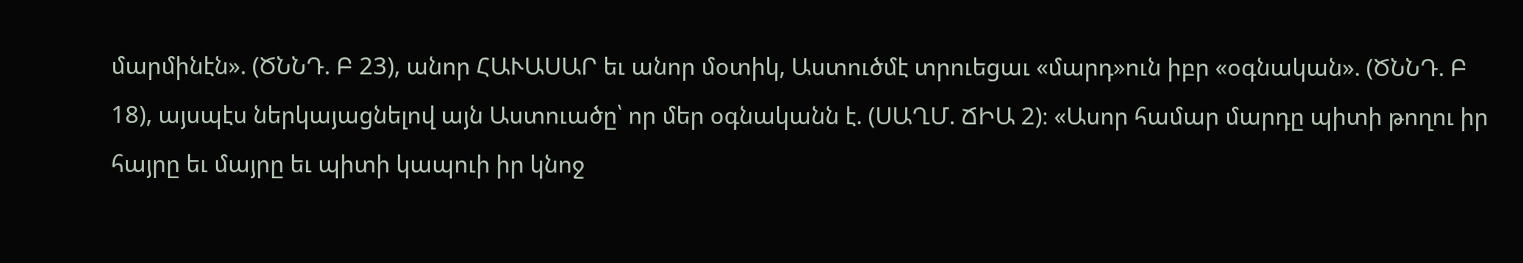մարմինէն». (ԾՆՆԴ. Բ 23), անոր ՀԱՒԱՍԱՐ եւ անոր մօտիկ, Աստուծմէ տրուեցաւ «մարդ»ուն իբր «օգնական». (ԾՆՆԴ. Բ 18), այսպէս ներկայացնելով այն Աստուածը՝ որ մեր օգնականն է. (ՍԱՂՄ. ՃԻԱ 2)։ «Ասոր համար մարդը պիտի թողու իր հայրը եւ մայրը եւ պիտի կապուի իր կնոջ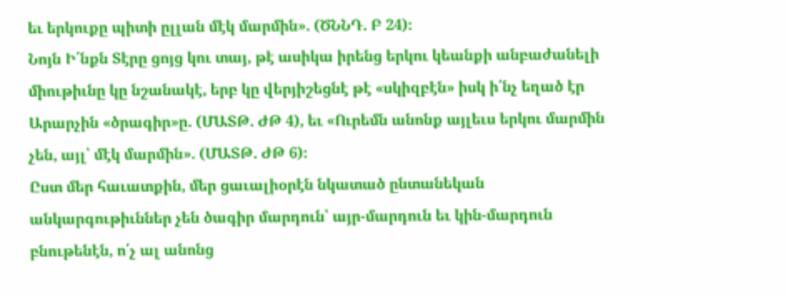եւ երկուքը պիտի ըլլան մէկ մարմին». (ԾՆՆԴ. Բ 24)։
Նոյն Ի՛նքն Տէրը ցոյց կու տայ, թէ ասիկա իրենց երկու կեանքի անբաժանելի միութիւնը կը նշանակէ, երբ կը վերյիշեցնէ թէ «սկիզբէն» իսկ ի՛նչ եղած էր Արարչին «ծրագիր»ը. (ՄԱՏԹ. ԺԹ 4), եւ «Ուրեմն անոնք այլեւս երկու մարմին չեն, այլ՝ մէկ մարմին». (ՄԱՏԹ. ԺԹ 6)։
Ըստ մեր հաւատքին, մեր ցաւալիօրէն նկատած ընտանեկան անկարգութիւններ չեն ծագիր մարդուն՝ այր-մարդուն եւ կին-մարդուն բնութենէն, ո՛չ ալ անոնց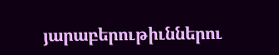յարաբերութիւններու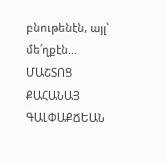բնութենէն, այլ՝ մե՛ղքէն…
ՄԱՇՏՈՑ ՔԱՀԱՆԱՅ ԳԱԼՓԱՔՃԵԱՆ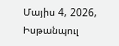Մայիս 4, 2026, Իսթանպուլ